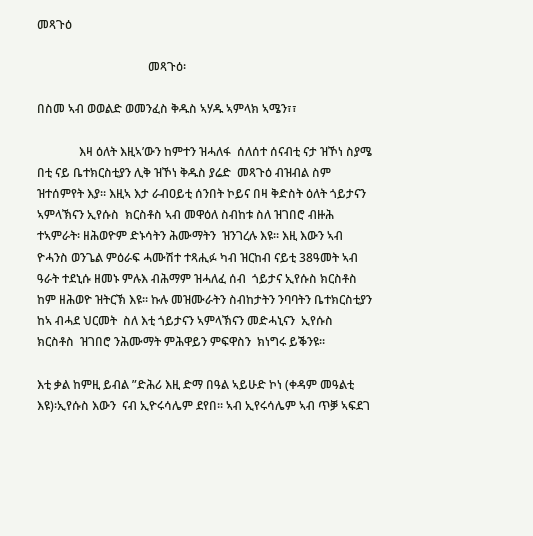መጻጉዕ

                                     መጻጉዕ፡

በስመ ኣብ ወወልድ ወመንፈስ ቅዱስ ኣሃዱ ኣምላክ ኣሜን፣፣

              እዛ ዕለት እዚኣ’ውን ከምተን ዝሓለፋ  ሰለሰተ ሰናብቲ ናታ ዝኾነ ስያሜ በቲ ናይ ቤተክርስቲያን ሊቅ ዝኾነ ቅዱስ ያሬድ  መጻጉዕ ብዝብል ስም ዝተሰምየት እያ። እዚኣ እታ ራብዐይቲ ሰንበት ኮይና በዛ ቅድስት ዕለት ጎይታናን ኣምላኽናን ኢየሱስ  ክርስቶስ ኣብ መዋዕለ ስብከቱ ስለ ዝገበሮ ብዙሕ ተኣምራት፡ ዘሕወዮም ድኑሳትን ሕሙማትን  ዝንገረሉ እዩ። እዚ እውን ኣብ ዮሓንስ ወንጌል ምዕራፍ ሓሙሽተ ተጻሒፉ ካብ ዝርከብ ናይቲ 38ዓመት ኣብ ዓራት ተደኒሱ ዘመኑ ምሉእ ብሕማም ዝሓለፈ ሰብ  ጎይታና ኢየሱስ ክርስቶስ ከም ዘሕወዮ ዝትርኽ እዩ። ኩሉ መዝሙራትን ስብከታትን ንባባትን ቤተክርስቲያን ከኣ ብሓደ ህርመት  ስለ እቲ ጎይታናን ኣምላኽናን መድሓኒናን  ኢየሱስ ክርስቶስ  ዝገበሮ ንሕሙማት ምሕዋይን ምፍዋስን  ክነግሩ ይቕንዩ።

እቲ ቃል ከምዚ ይብል ”ድሕሪ እዚ ድማ በዓል ኣይሁድ ኮነ (ቀዳም መዓልቲ እዩ)፡ኢየሱስ እውን  ናብ ኢዮሩሳሌም ደየበ። ኣብ ኢየሩሳሌም ኣብ ጥቓ ኣፍደገ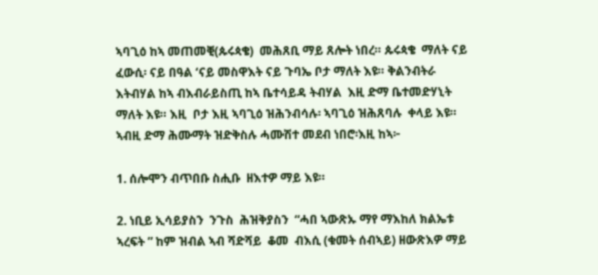ኣባጊዕ ከኣ መጠመቒ(ጱሩጳቄ)  መሕጸቢ ማይ ጸሎት ነበረ። ጱሩጳቄ  ማለት ናይ ፈውሲ፡ ናይ በዓል ‘ናይ መስዋእት ናይ ጉባኤ ቦታ ማለት እዩ። ቅልንብትራ  እትብሃል ከኣ ብእብራይስጢ ከኣ ቤተሳይዳ ትብሃል  እዚ ድማ ቤተመድሃኒት ማለት እዩ። እዚ  ቦታ እዚ ኣባጊዕ ዝሕንብሳሉ፡ ኣባጊዕ ዝሕጸባሉ  ቀላይ እዩ። ኣብዚ ድማ ሕሙማት ዝድቅስሉ ሓሙሽተ መደብ ነበሮ፡እዚ ከኣ፦

1. ሰሎሞን ብጥበቡ ስሒቡ  ዘእተዎ ማይ እዩ።

2. ነቢይ ኢሳይያስን  ንጉስ  ሕዝቅያስን  “ሓበ ኣውጽኡ ማየ ማእከለ ክልኤቱ ኣረፍት ” ከም ዝብል ኣብ ሻድሻይ  ቆመ  ብእሲ (ቁመት ሰብኣይ) ዘውጽእዎ ማይ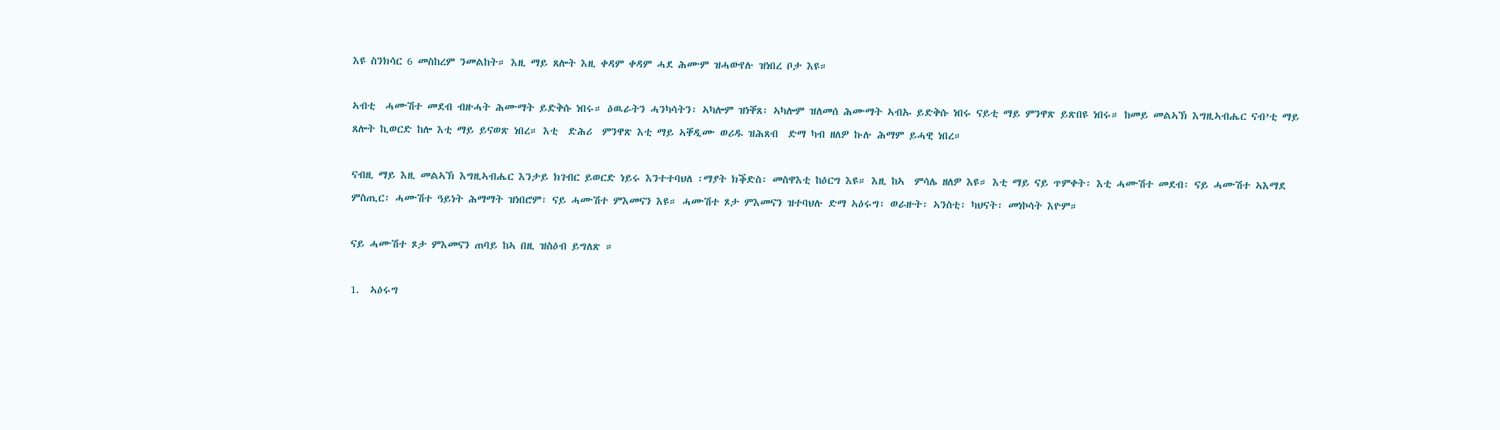እዩ ስንክሳር 6 መስከረም ንመልከት። እዚ ማይ ጸሎት እዚ ቀዳም ቀዳም ሓደ ሕሙም ዝሓውየሉ ዝነበረ ቦታ እዩ።

ኣብቲ  ሓሙሽተ መደብ ብዙሓት ሕሙማት ይድቅሱ ነበሩ። ዕዉራትን ሓንካሳትን፡ ኣካሎም ዝነቐጸ፡ ኣካሎም ዝለመሰ ሕሙማት ኣብኡ ይድቅሱ ነበሩ ናይቲ ማይ ምንዋጽ ይጽበዩ ነበሩ። ከመይ መልኣኽ እግዚኣብሔር ናብ’ቲ ማይ ጸሎት ኪወርድ ከሎ እቲ ማይ ይናወጽ ነበረ። እቲ  ድሕሪ  ምንዋጽ እቲ ማይ ኣቐዲሙ ወሪዱ ዝሕጸብ  ድማ ካብ ዘለዎ ኩሉ ሕማም ይሓዊ ነበረ።

ናብዚ ማይ እዚ መልኣኽ እግዚኣብሔር እንታይ ክገብር ይወርድ ነይሩ እንተተባህለ ፡ማያት ክቕድስ፡ መስዋእቲ ከዕርግ እዩ። እዚ ከኣ  ምሳሌ ዘለዎ እዩ። እቲ ማይ ናይ ጥምቀት፡ እቲ ሓሙሽተ መደብ፡ ናይ ሓሙሽተ ኣእማደ ምስጢር፡ ሓሙሽተ ዓይነት ሕማማት ዝነበሮም፡ ናይ ሓሙሽተ ምእመናን እዩ። ሓሙሽተ ጾታ ምእመናን ዝተባህሉ ድማ ኣዕሩግ፡ ወራዙት፡ ኣንስቲ፡ ካህናት፡ መነኮሳት እዮም።

ናይ ሓሙሽተ ጾታ ምእመናን ጠባይ ከኣ በዚ ዝስዕብ ይግለጽ ።

1.  ኣዕሩግ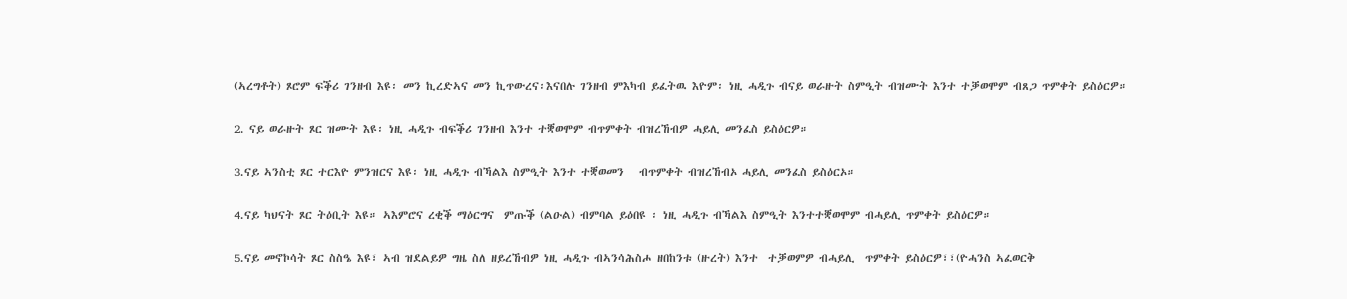(ኣረግቶት) ጾሮም ፍቕሪ ገንዘብ እዩ፡ መን ኪረድኣና መን ኪጥውረና፡እናበሉ ገንዘብ ምእካብ ይፈትዉ እዮም፡ ነዚ ሓዲጉ ብናይ ወራዙት ስምዒት ብዝሙት እንተ ተቓወሞም ብጸጋ ጥምቀት ይስዕርዎ።

2. ናይ ወራዙት ጾር ዝሙት እዩ፡ ነዚ ሓዲጉ ብፍቕሪ ገንዘብ እንተ ተቛወሞም ብጥምቀት ብዝረኸብዎ ሓይሊ መንፈስ ይስዕርዎ።

3.ናይ ኣንስቲ ጾር ተርእዮ ምንዝርና እዩ፡ ነዚ ሓዲጉ ብኻልእ ስምዒት እንተ ተቛወመን   ብጥምቀት ብዝረኸብኦ ሓይሊ መንፈስ ይስዕርኦ።

4.ናይ ካህናት ጾር ትዕቢት እዩ። ኣእምሮና ረቂቕ ማዕርግና  ምጡቕ (ልዑል) ብምባል ይዕበዩ ፡ ነዚ ሓዲጉ ብኻልእ ስምዒት እንተተቛወሞም ብሓይሊ ጥምቀት ይስዕርዎ።

5.ናይ መኖኮሳት ጾር ስስዔ እዩ፣ ኣብ ዝደልይዎ ግዜ ስለ ዘይረኸብዎ ነዚ ሓዲጉ ብኣንሳሕስሖ ዘበከንቱ (ዙረት) እንተ  ተቓወምዎ ብሓይሊ  ጥምቀት ይስዕርዎ፣፣(ዮሓንስ ኣፈወርቅ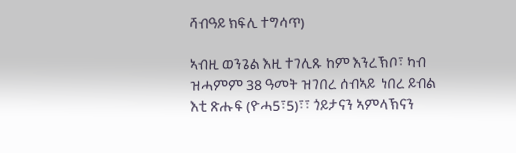ሻብዓይ ክፍሊ ተግሳጥ)

ኣብዚ ወንጌል እዚ ተገሊጹ ከም እንረኽቦ፣ ካብ ዝሓምም 38 ዓመት ዝገበረ ሰብኣይ  ነበረ ይብል እቲ ጽሑፍ (ዮሓ5፣5)፣፣ ጎይታናን ኣምላኽናን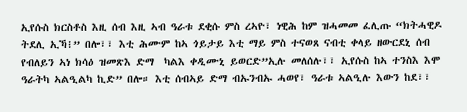ኢየሱስ ክርስቶስ እዚ ሰብ እዚ ኣብ ዓራቱ ደቂሱ ምስ ረኣዮ፣ ነዊሕ ከም ዝሓመመ ፈሊጡ “ክትሓዊዶ ትደሊ ኢኻ፧” በሎ፣፣ እቲ ሕሙም ከኣ ጎይታይ እቲ ማይ ምስ ተናወጸ ናብቲ ቀላይ ዘውርደኒ ሰብ የብለይን ኣነ ክሳዕ ዝመጽእ ድማ  ካልእ ቀዲሙኒ ይወርድ”ኢሉ መለሰሉ፣፣ ኢየሱስ ከኣ ተንስእ እሞ ዓራትካ ኣልዒልካ ኪድ” በሎ። እቲ ሰብኣይ ድማ ብኡንብኡ ሓወየ፣ ዓራቱ ኣልዒሉ እውን ከደ፣፣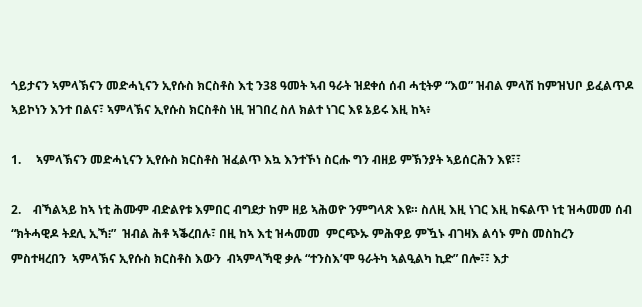ጎይታናን ኣምላኽናን መድሓኒናን ኢየሱስ ክርስቶስ እቲ ን38 ዓመት ኣብ ዓራት ዝደቀሰ ሰብ ሓቲትዎ “እወ” ዝብል ምላሽ ከምዝህቦ ይፈልጥዶ ኣይኮነን እንተ በልና፣ ኣምላኽና ኢየሱስ ክርስቶስ ነዚ ዝገበረ ስለ ክልተ ነገር እዩ ኔይሩ እዚ ከኣ፥

1.     ኣምላኽናን መድሓኒናን ኢየሱስ ክርስቶስ ዝፈልጥ እኳ እንተኾነ ስርሑ ግን ብዘይ ምኽንያት ኣይሰርሕን እዩ፣፣

2.    ብኻልኣይ ከኣ ነቲ ሕሙም ብድልየቱ እምበር ብግደታ ከም ዘይ ኣሕወዮ ንምግላጽ እዩ። ስለዚ እዚ ነገር እዚ ከፍልጥ ነቲ ዝሓመመ ሰብ “ክትሓዊዶ ትደሊ ኢኻ፧”  ዝብል ሕቶ ኣቕረበሉ፣ በዚ ከኣ እቲ ዝሓመመ  ምርጭኡ ምሕዋይ ምዃኑ ብገዛእ ልሳኑ ምስ መስከረን  ምስተዛረበን  ኣምላኽና ኢየሱስ ክርስቶስ እውን  ብኣምላኻዊ ቃሉ “ተንስእ’ሞ ዓራትካ ኣልዒልካ ኪድ” በሎ፣፣ እታ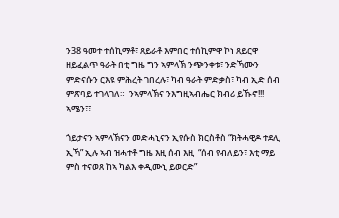ን38 ዓመተ ተሰኪማቶ፣ ጸይራቶ እምበር ተሰኪምዋ ኮነ ጸይርዋ ዘይፈልጥ ዓራት በቲ ግዜ ግን ኣምላኽ ንጭንቀቱ፣ ንድኻሙን ምድናሱን ርእዩ ምሕረት ገበረሉ፣ ካብ ዓራት ምድቃስ፣ ካብ ኢድ ሰብ ምጽባይ ተገላገለ።  ንኣምላኽና ንእግዚኣብሔር ክብሪ ይኹኖ!!! ኣሜን፣፣

ጎይታናን ኣምላኽናን መድሓኒናን ኢየሱስ ክርስቶስ “ክትሓዊዶ ተደሊ ኢኻ” ኢሉ ኣብ ዝሓተቶ ግዜ እዚ ሰብ እዚ  “ሰብ የብለይን፣ እቲ ማይ ምስ ተናወጸ ከኣ ካልእ ቀዲሙኒ ይወርድ”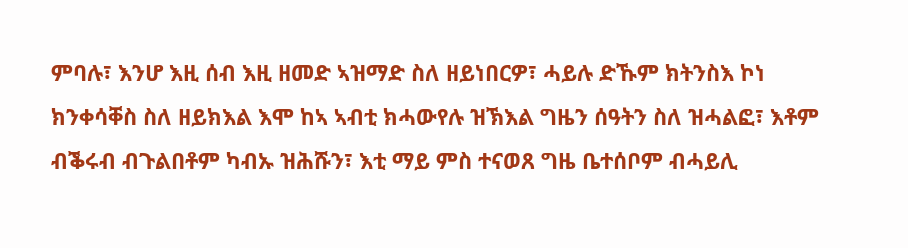ምባሉ፣ እንሆ እዚ ሰብ እዚ ዘመድ ኣዝማድ ስለ ዘይነበርዎ፣ ሓይሉ ድኹም ክትንስእ ኮነ ክንቀሳቐስ ስለ ዘይክእል እሞ ከኣ ኣብቲ ክሓውየሉ ዝኽእል ግዜን ሰዓትን ስለ ዝሓልፎ፣ እቶም ብቕሩብ ብጉልበቶም ካብኡ ዝሕሹን፣ እቲ ማይ ምስ ተናወጸ ግዜ ቤተሰቦም ብሓይሊ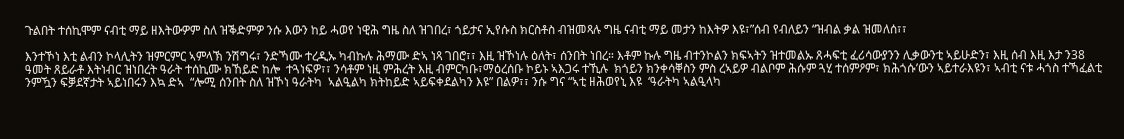ጉልበት ተሰኪሞም ናብቲ ማይ ዘእትውዎም ስለ ዝቕድምዎ ንሱ እውን ከይ ሓወየ ነዊሕ ግዜ ስለ ዝገበረ፣ ጎይታና ኢየሱስ ክርስቶስ ብዝመጻሉ ግዜ ናብቲ ማይ መታን ከእትዎ እዩ፣”ሰብ የብለይን “ዝብል ቃል ዝመለሰ፣፣

እንተኾነ እቲ ልብን ኮላሊትን ዝምርምር ኣምላኽ ንሽግሩ፣ ንድኻሙ ተረዲኡ ካብኩሉ ሕማሙ ድኣ ነጻ ገበሮ፣፣ እዚ ዝኾነሉ ዕለት፣ ሰንበት ነበረ። እቶም ኩሉ ግዜ ብተንኮልን ክፍኣትን ዝተመልኡ ጸሓፍቲ ፈሪሳውያንን ሊቃውንቲ ኣይሁድን፣ እዚ ሰብ እዚ እታ ን38 ዓመት ጸይራቶ እትነብር ዝነበረት ዓራት ተሰኪሙ ክኸይድ ከሎ  ተጓነፍዎ፣፣ ንሳቶም ነዚ ምሕረት እዚ ብምርካቡ፣ማዕረሰቡ ኮይኑ ኣእጋሩ ተኺሉ  ክጎይን ክንቀሳቐስን ምስ ረኣይዎ ብልቦም ሕሱም ጓሂ ተሰምዖም፣ ክሕጎሱ’ውን ኣይተራእዩን፣ ኣብቲ ናቱ ሓጎስ ተኻፈልቲ ንምዃን ፍቓደኛታት ኣይነበሩን እኳ ድኣ  “ሎሚ ሰንበት ስለ ዝኾነ ዓራትካ  ኣልዒልካ ክትከይድ ኣይፍቀደልካን እዩ” በልዎ፣፣ ንሱ ግና “ኣቲ ዘሕወየኒ እዩ  ‘ዓራትካ ኣልዒላካ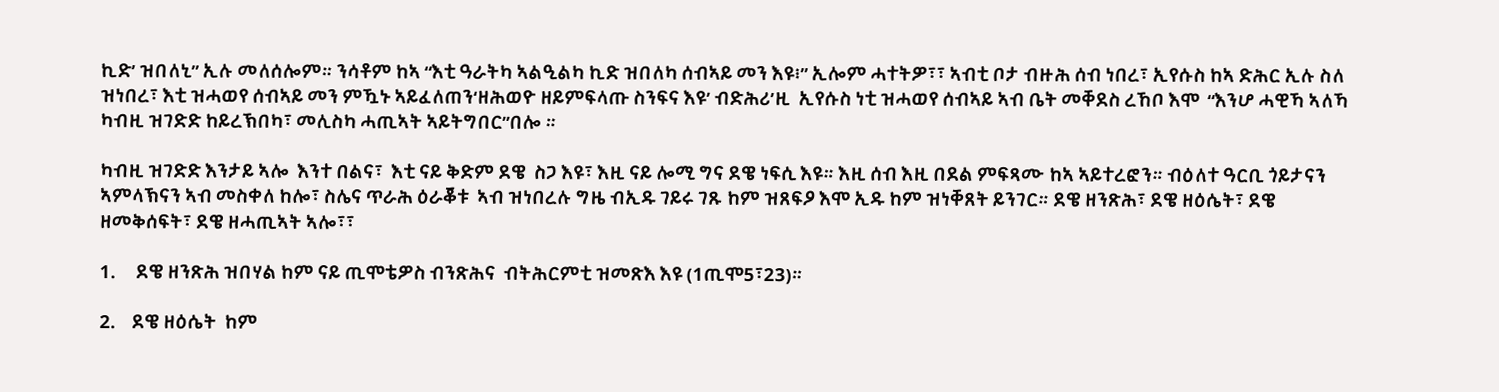ኪድ’ ዝበለኒ” ኢሉ መለሰሎም። ንሳቶም ከኣ “እቲ ዓራትካ ኣልዒልካ ኪድ ዝበለካ ሰብኣይ መን እዩ፧” ኢሎም ሓተትዎ፣፣ ኣብቲ ቦታ ብዙሕ ሰብ ነበረ፣ ኢየሱስ ከኣ ድሕር ኢሉ ስለ ዝነበረ፣ እቲ ዝሓወየ ሰብኣይ መን ምዃኑ ኣይፈለጠን‘ዘሕወዮ ዘይምፍላጡ ስንፍና እዩ’ ብድሕሪ’ዚ  ኢየሱስ ነቲ ዝሓወየ ሰብኣይ ኣብ ቤት መቐደስ ረኸቦ እሞ  “እንሆ ሓዊኻ ኣለኻ ካብዚ ዝገድድ ከይረኽበካ፣ መሊስካ ሓጢኣት ኣይትግበር”በሎ ።

ካብዚ ዝገድድ እንታይ ኣሎ  እንተ በልና፣  እቲ ናይ ቅድም ደዌ  ስጋ እዩ፣ እዚ ናይ ሎሚ ግና ደዌ ነፍሲ እዩ። እዚ ሰብ እዚ በደል ምፍጻሙ ከኣ ኣይተረፎን። ብዕለተ ዓርቢ ጎይታናን ኣምላኽናን ኣብ መስቀለ ከሎ፣ ስሌና ጥራሕ ዕራቖቱ  ኣብ ዝነበረሉ ግዜ ብኢዱ ገይሩ ገጹ ከም ዝጸፍዖ እሞ ኢዱ ከም ዝነቐጸት ይንገር። ደዌ ዘንጽሕ፣ ደዌ ዘዕሴት፣ ደዌ ዘመቅሰፍት፣ ደዌ ዘሓጢኣት ኣሎ፣፣

1.     ደዌ ዘንጽሕ ዝበሃል ከም ናይ ጢሞቴዎስ ብንጽሕና  ብትሕርምቲ ዝመጽእ እዩ (1ጢሞ5፣23)።

2.    ደዌ ዘዕሴት  ከም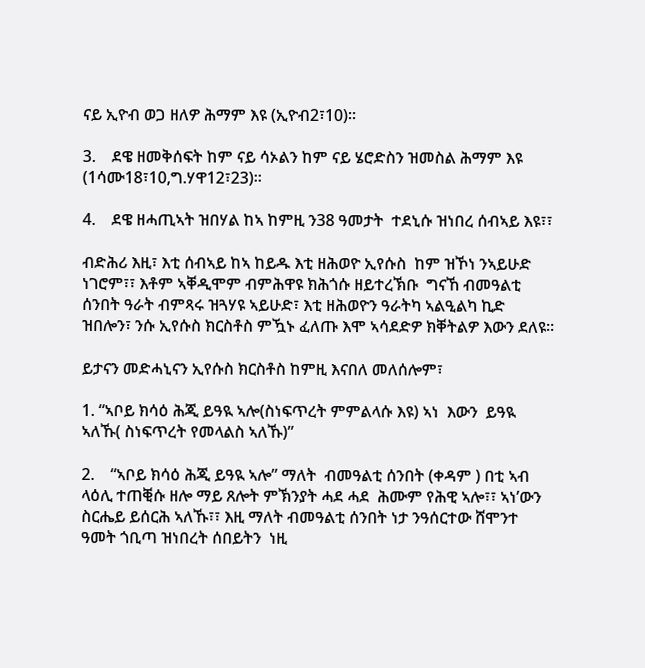ናይ ኢዮብ ወጋ ዘለዎ ሕማም እዩ (ኢዮብ2፣10)።

3.    ደዌ ዘመቅሰፍት ከም ናይ ሳኦልን ከም ናይ ሄሮድስን ዝመስል ሕማም እዩ (1ሳሙ18፣10,ግ.ሃዋ12፣23)።

4.    ደዌ ዘሓጢኣት ዝበሃል ከኣ ከምዚ ን38 ዓመታት  ተደኒሱ ዝነበረ ሰብኣይ እዩ፣፣

ብድሕሪ እዚ፣ እቲ ሰብኣይ ከኣ ከይዱ እቲ ዘሕወዮ ኢየሱስ  ከም ዝኾነ ንኣይሁድ  ነገሮም፣፣ እቶም ኣቐዲሞም ብምሕዋዩ ክሕጎሱ ዘይተረኽቡ  ግናኸ ብመዓልቲ  ሰንበት ዓራት ብምጻሩ ዝጓሃዩ ኣይሁድ፣ እቲ ዘሕወዮን ዓራትካ ኣልዒልካ ኪድ ዝበሎን፣ ንሱ ኢየሱስ ክርስቶስ ምዃኑ ፈለጡ እሞ ኣሳደድዎ ክቐትልዎ እውን ደለዩ።

ይታናን መድሓኒናን ኢየሱስ ክርስቶስ ከምዚ እናበለ መለሰሎም፣

1. “ኣቦይ ክሳዕ ሕጂ ይዓዪ ኣሎ(ስነፍጥረት ምምልላሱ እዩ) ኣነ  እውን  ይዓዪ ኣለኹ( ስነፍጥረት የመላልስ ኣለኹ)”

2.    “ኣቦይ ክሳዕ ሕጂ ይዓዪ ኣሎ” ማለት  ብመዓልቲ ሰንበት (ቀዳም ) በቲ ኣብ ላዕሊ ተጠቒሱ ዘሎ ማይ ጸሎት ምኽንያት ሓደ ሓደ  ሕሙም የሕዊ ኣሎ፣፣ ኣነ’ውን  ስርሔይ ይሰርሕ ኣለኹ፣፣ እዚ ማለት ብመዓልቲ ሰንበት ነታ ንዓሰርተው ሸሞንተ ዓመት ጎቢጣ ዝነበረት ሰበይትን  ነዚ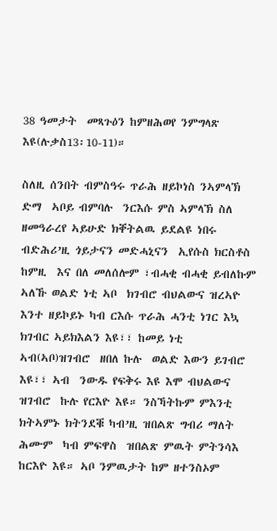38 ዓመታት  መጻጉዕን ከምዘሕወየ ንምግላጽ እዩ(ሉቃስ13፡10-11)።

ስለዚ ሰንበት ብምስዓሩ ጥራሕ ዘይኮነስ ንኣምላኽ ድማ  ኣቦይ ብምባሉ  ንርእሱ ምስ ኣምላኽ ስለ ዘመዓራረየ ኣይሁድ ክቐትልዉ ይደልዩ ነበሩ ብድሕሪ’ዚ ጎይታናን መድሓኒናን  ኢየሱስ ክርስቶስ ከምዚ  እና በለ መለሰሎም ፣ብሓቂ ብሓቂ ይብለኩም ኣለኹ ወልድ ነቲ ኣቦ  ክገብሮ ብህልውና ዝረኣዮ እንተ ዘይኮይኑ ካብ ርእሱ ጥራሕ ሓንቲ ነገር እኳ ክገብር ኣይክእልን እዩ፣፣ ከመይ ነቲ  ኣብ(ኣቦ)ዝገብሮ  ዘበለ ኩሉ  ወልድ እውን ይገብሮ እዩ፣፣ ኣብ  ንውዱ የፍቅሩ እዩ እሞ ብህልውና ዝገብሮ  ኩሉ የርእዮ እዩ። ንስኻትኩም ምእንቲ ክትኣምኑ ክትንደቑ ካብ’ዚ ዝበልጽ ግብሪ ማለት ሕሙም  ካብ ምፍዋስ  ዝበልጽ ምዉት ምትንሳእ ከርእዮ እዩ። ኣቦ ንምዉታት ከም ዘተንስኦም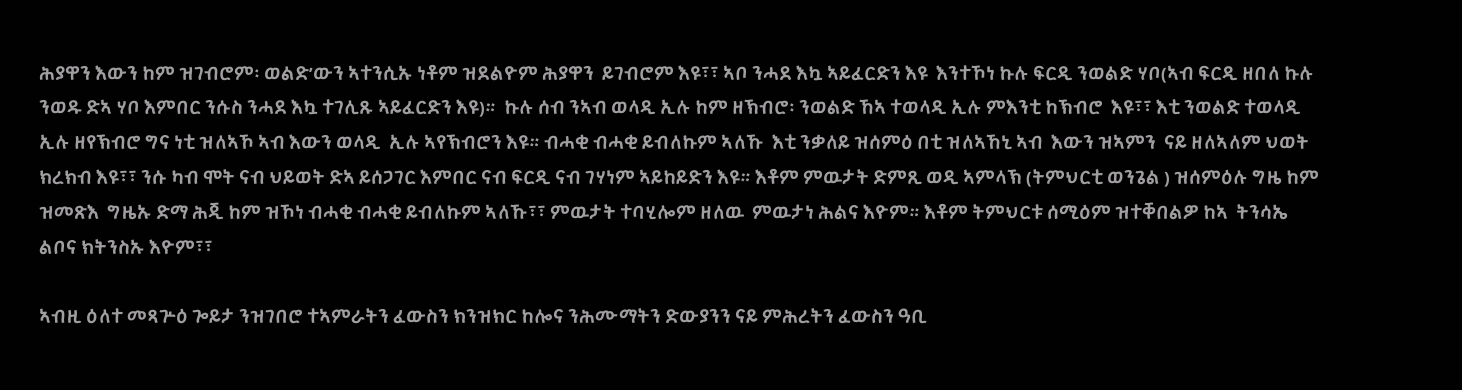ሕያዋን እውን ከም ዝገብሮም፡ ወልድ’ውን ኣተንሲኡ ነቶም ዝደልዮም ሕያዋን  ይገብሮም እዩ፣፣ ኣቦ ንሓደ እኳ ኣይፈርድን እዩ  እንተኾነ ኩሉ ፍርዲ ንወልድ ሃቦ(ኣብ ፍርዲ ዘበለ ኩሉ ንወዱ ድኣ ሃቦ እምበር ንሱስ ንሓደ እኳ ተገሊጹ ኣይፈርድን እዩ)።  ኩሉ ሰብ ንኣብ ወላዲ ኢሉ ከም ዘኽብሮ፡ ንወልድ ኸኣ ተወላዲ ኢሉ ምእንቲ ከኽብሮ  እዩ፣፣ እቲ ንወልድ ተወላዲ ኢሉ ዘየኽብሮ ግና ነቲ ዝለኣኾ ኣብ እውን ወላዲ  ኢሉ ኣየኽብሮን እዩ። ብሓቂ ብሓቂ ይብለኩም ኣለኹ  እቲ ንቃለይ ዝሰምዕ በቲ ዝለኣኸኒ ኣብ  እውን ዝኣምን  ናይ ዘለኣለም ህወት ክረክብ እዩ፣፣ ንሱ ካብ ሞት ናብ ህይወት ድኣ ይሰጋገር እምበር ናብ ፍርዲ ናብ ገሃነም ኣይከይድን እዩ። እቶም ምዉታት ድምጺ ወዲ ኣምላኽ (ትምህርቲ ወንጌል ) ዝሰምዕሉ ግዜ ከም ዝመጽእ  ግዜኡ ድማ ሕጂ ከም ዝኾነ ብሓቂ ብሓቂ ይብለኩም ኣለኹ፣፣ ምዉታት ተባሂሎም ዘለዉ  ምዉታነ ሕልና እዮም። እቶም ትምህርቱ ሰሚዕም ዝተቐበልዎ ከኣ  ትንሳኤ ልቦና ክትንስኡ እዮም፣፣

ኣብዚ ዕለተ መጻጕዕ ጐይታ ንዝገበሮ ተኣምራትን ፈውስን ክንዝክር ከሎና ንሕሙማትን ድውያንን ናይ ምሕረትን ፈውስን ዓቢ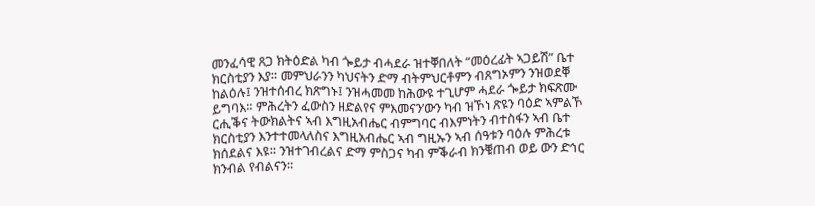መንፈሳዊ ጸጋ ክትዕድል ካብ ጐይታ ብሓደራ ዝተቐበለት “መዕረፊት ኣጋይሽ” ቤተ ክርስቲያን እያ። መምህራንን ካህናትን ድማ ብትምህርቶምን ብጸግኦምን ንዝወደቐ ከልዕሉ፤ ንዝተሰብረ ክጽግኑ፤ ንዝሓመመ ከሕውዩ ተጊሆም ሓደራ ጐይታ ክፍጽሙ ይግባእ። ምሕረትን ፈውስን ዘድልየና ምእመናን’ውን ካብ ዝኾነ ጽዩን ባዕድ ኣምልኾ ርሒቕና ትውክልትና ኣብ እግዚአብሔር ብምግባር ብእምነትን ብተስፋን ኣብ ቤተ ክርስቲያን እንተተመላለስና እግዚአብሔር ኣብ ግዚኡን ኣብ ሰዓቱን ባዕሉ ምሕረቱ ክሰደልና እዩ። ንዝተገብረልና ድማ ምስጋና ካብ ምቕራብ ክንቑጠብ ወይ ውን ድኅር ክንብል የብልናን።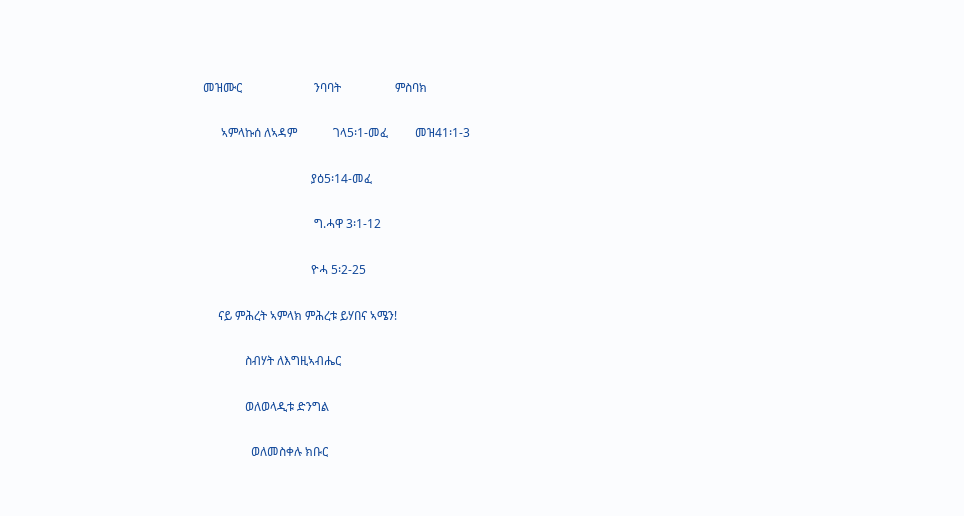መዝሙር                        ንባባት                  ምስባክ

      ኣምላኩሰ ለኣዳም            ገላ5፡1-መፈ         መዝ41፡1-3

                                    ያዕ5፡14-መፈ

                                     ግ.ሓዋ 3፡1-12

                                    ዮሓ 5፡2-25

     ናይ ምሕረት ኣምላክ ምሕረቱ ይሃበና ኣሜን!

              ስብሃት ለእግዚኣብሔር

              ወለወላዲቱ ድንግል

                ወለመስቀሉ ክቡር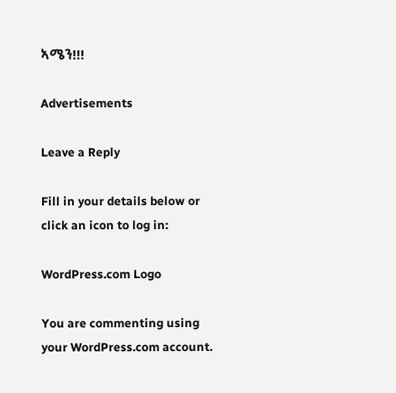ኣሜን!!!

Advertisements

Leave a Reply

Fill in your details below or click an icon to log in:

WordPress.com Logo

You are commenting using your WordPress.com account.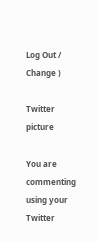Log Out / Change )

Twitter picture

You are commenting using your Twitter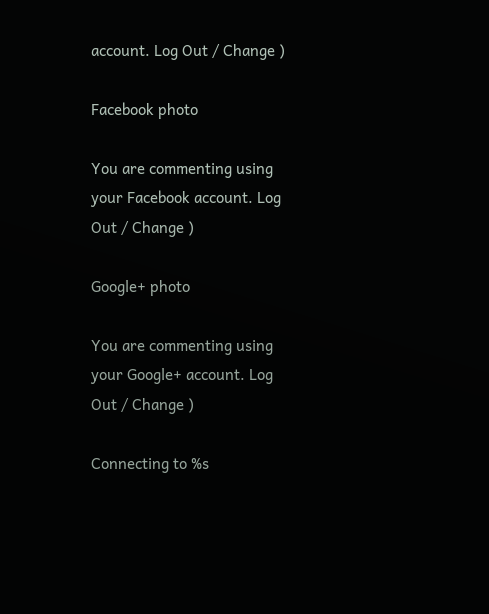account. Log Out / Change )

Facebook photo

You are commenting using your Facebook account. Log Out / Change )

Google+ photo

You are commenting using your Google+ account. Log Out / Change )

Connecting to %s